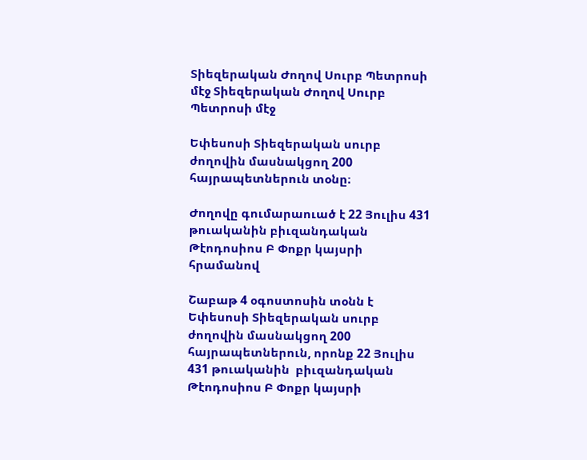Տիեզերական Ժողով Սուրբ Պետրոսի մէջ Տիեզերական Ժողով Սուրբ Պետրոսի մէջ

Եփեսոսի Տիեզերական սուրբ ժողովին մասնակցող 200 հայրապետներուն տօնը։

Ժողովը գումարաուած է 22 Յուլիս 431 թուականին բիւզանդական Թէոդոսիոս Բ Փոքր կայսրի հրամանով

Շաբաթ 4 օգոստոսին տօնն է Եփեսոսի Տիեզերական սուրբ ժողովին մասնակցող 200 հայրապետներուն, որոնք 22 Յուլիս 431 թուականին  բիւզանդական  Թէոդոսիոս Բ Փոքր կայսրի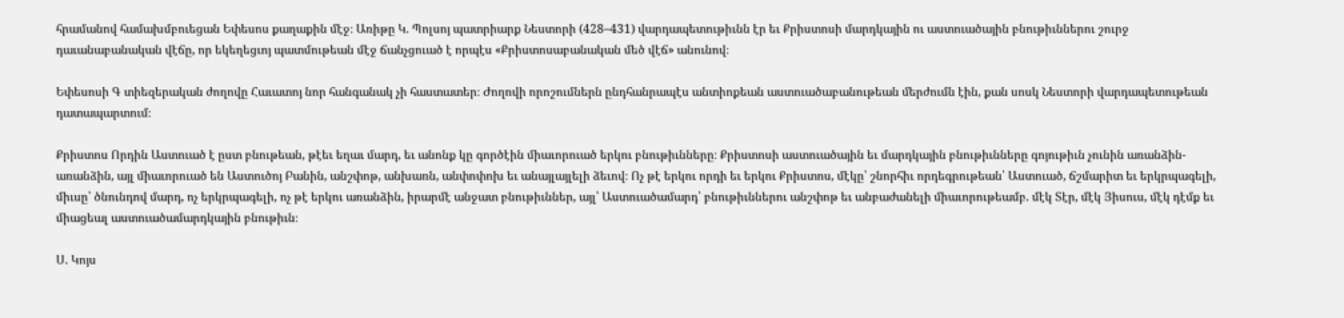հրամանով համախմբուեցան Եփեսոս քաղաքին մէջ։ Առիթը Կ. Պոլսոյ պատրիարք Նեստորի (428–431) վարդապետութիւնն էր եւ Քրիստոսի մարդկային ու աստուածային բնութիւններու շուրջ դաւանաբանական վէճը, որ եկեղեցւոյ պատմութեան մէջ ճանչցուած է որպէս «Քրիստոսաբանական մեծ վէճ» անունով։

Եփեսոսի Գ տիեզերական ժողովը Հաւատոյ նոր հանգանակ չի հաստատեր։ Ժողովի որոշումներն ընդհանրապէս անտիոքեան աստուածաբանութեան մերժումն էին, քան սոսկ Նեստորի վարդապետութեան դատապարտում։

Քրիստոս Որդին Աստուած է ըստ բնութեան, թէեւ եղաւ մարդ, եւ անոնք կը գործէին միաւորուած երկու բնութիւնները։ Քրիստոսի աստուածային եւ մարդկային բնութիւնները գոյութիւն չունին առանձին-առանձին, այլ միաւորուած են Աստուծոյ Բանին, անշփոթ, անխառն, անփոփոխ եւ անայլայլելի ձեւով։ Ոչ թէ երկու որդի եւ երկու Քրիստոս, մէկը՝ շնորհիւ որդեգրութեան՝ Աստուած, ճշմարիտ եւ երկրպագելի, միւսը՝ ծնունդով մարդ, ոչ երկրպագելի, ոչ թէ երկու առանձին, իրարմէ անջատ բնութիւններ, այլ՝ Աստուածամարդ՝ բնութիւններու անշփոթ եւ անբաժանելի միաւորութեամբ. մէկ Տէր, մէկ Յիսուս, մէկ դէմք եւ միացեալ աստուածամարդկային բնութիւն։

Ս. Կոյս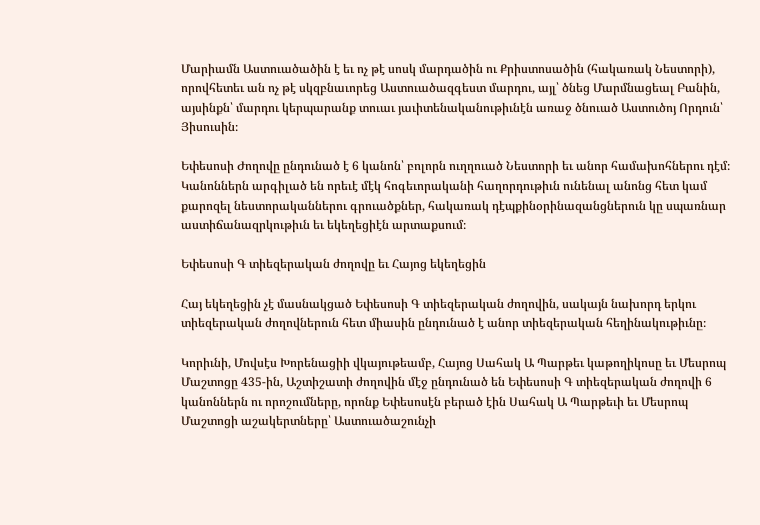Մարիամն Աստուածածին է եւ ոչ թէ սոսկ մարդածին ու Քրիստոսածին (հակառակ Նեստորի), որովհետեւ ան ոչ թէ սկզբնաւորեց Աստուածազգեստ մարդու, այլ՝ ծնեց Մարմնացեալ Բանին, այսինքն՝ մարդու կերպարանք տուաւ յաւիտենականութիւնէն առաջ ծնուած Աստուծոյ Որդուն՝ Յիսուսին։

Եփեսոսի Ժողովը ընդունած է 6 կանոն՝ բոլորն ուղղուած Նեստորի եւ անոր համախոհներու դէմ։ Կանոններն արգիլած են որեւէ մէկ հոգեւորականի հաղորդութիւն ունենալ անոնց հետ կամ քարոզել նեստորականներու գրուածքներ, հակառակ դէպքինօրինազանցներուն կը սպառնար աստիճանազրկութիւն եւ եկեղեցիէն արտաքսում։

Եփեսոսի Գ տիեզերական ժողովը եւ Հայոց եկեղեցին

Հայ եկեղեցին չէ մասնակցած Եփեսոսի Գ տիեզերական ժողովին, սակայն նախորդ երկու տիեզերական ժողովներուն հետ միասին ընդունած է անոր տիեզերական հեղինակութիւնը։

Կորիւնի, Մովսէս Խորենացիի վկայութեամբ, Հայոց Սահակ Ա Պարթեւ կաթողիկոսը եւ Մեսրոպ Մաշտոցը 435-ին, Աշտիշատի ժողովին մէջ ընդունած են Եփեսոսի Գ տիեզերական ժողովի 6 կանոններն ու որոշումները, որոնք Եփեսոսէն բերած էին Սահակ Ա Պարթեւի եւ Մեսրոպ Մաշտոցի աշակերտները՝ Աստուածաշունչի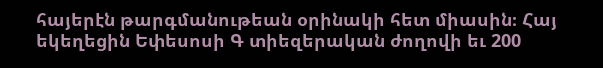հայերէն թարգմանութեան օրինակի հետ միասին։ Հայ եկեղեցին Եփեսոսի Գ տիեզերական ժողովի եւ 200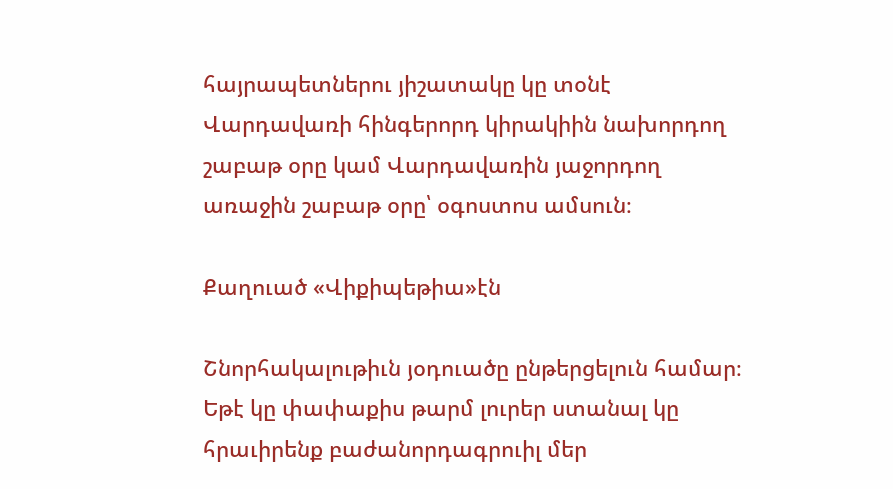հայրապետներու յիշատակը կը տօնէ Վարդավառի հինգերորդ կիրակիին նախորդող շաբաթ օրը կամ Վարդավառին յաջորդող առաջին շաբաթ օրը՝ օգոստոս ամսուն։

Քաղուած «Վիքիպեթիա»էն

Շնորհակալութիւն յօդուածը ընթերցելուն համար։ Եթէ կը փափաքիս թարմ լուրեր ստանալ կը հրաւիրենք բաժանորդագրուիլ մեր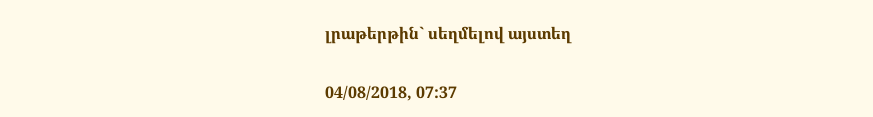լրաթերթին` սեղմելով այստեղ

04/08/2018, 07:37